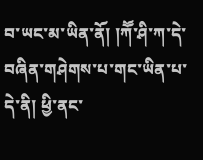བ་ཡང་མ་ཡིན་ནོ། །ཀཽ་ཤི་ཀ་དེ་བཞིན་གཤེགས་པ་གང་ཡིན་པ་དེ་ནི། ཕྱི་ནང་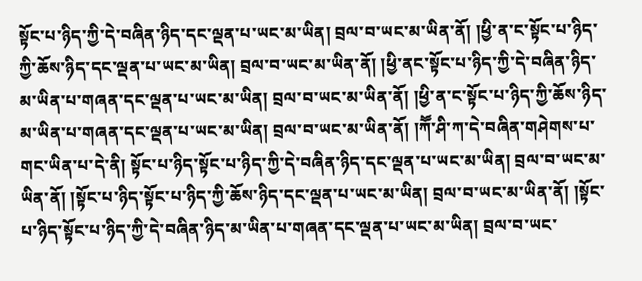སྟོང་པ་ཉིད་ཀྱི་དེ་བཞིན་ཉིད་དང་ལྡན་པ་ཡང་མ་ཡིན། བྲལ་བ་ཡང་མ་ཡིན་ནོ། །ཕྱི་ན་ང་སྟོང་པ་ཉིད་ཀྱི་ཆོས་ཉིད་དང་ལྡན་པ་ཡང་མ་ཡིན། བྲལ་བ་ཡང་མ་ཡིན་ནོ། །ཕྱི་ནང་སྟོང་པ་ཉིད་ཀྱི་དེ་བཞིན་ཉིད་མ་ཡིན་པ་གཞན་དང་ལྡན་པ་ཡང་མ་ཡིན། བྲལ་བ་ཡང་མ་ཡིན་ནོ། །ཕྱི་ན་ང་སྟོང་པ་ཉིད་ཀྱི་ཆོས་ཉིད་མ་ཡིན་པ་གཞན་དང་ལྡན་པ་ཡང་མ་ཡིན། བྲལ་བ་ཡང་མ་ཡིན་ནོ། །ཀཽ་ཤི་ཀ་དེ་བཞིན་གཤེགས་པ་གང་ཡིན་པ་དེ་ནི། སྟོང་པ་ཉིད་སྟོང་པ་ཉིད་ཀྱི་དེ་བཞིན་ཉིད་དང་ལྡན་པ་ཡང་མ་ཡིན། བྲལ་བ་ཡང་མ་ཡིན་ནོ། །སྟོང་པ་ཉིད་སྟོང་པ་ཉིད་ཀྱི་ཆོས་ཉིད་དང་ལྡན་པ་ཡང་མ་ཡིན། བྲལ་བ་ཡང་མ་ཡིན་ནོ། །སྟོང་པ་ཉིད་སྟོང་པ་ཉིད་ཀྱི་དེ་བཞིན་ཉིད་མ་ཡིན་པ་གཞན་དང་ལྡན་པ་ཡང་མ་ཡིན། བྲལ་བ་ཡང་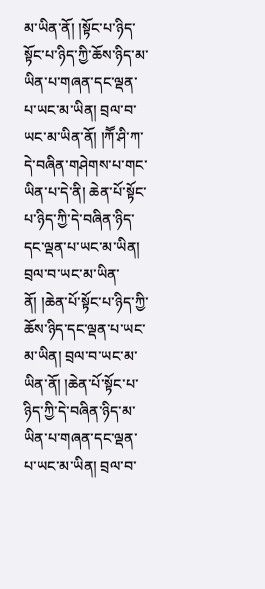མ་ཡིན་ནོ། །སྟོང་པ་ཉིད་སྟོང་པ་ཉིད་ཀྱི་ཆོས་ཉིད་མ་ཡིན་པ་གཞན་དང་ལྡན་པ་ཡང་མ་ཡིན། བྲལ་བ་ཡང་མ་ཡིན་ནོ། །ཀཽ་ཤི་ཀ་དེ་བཞིན་གཤེགས་པ་གང་ཡིན་པ་དེ་ནི། ཆེན་པོ་སྟོང་པ་ཉིད་ཀྱི་དེ་བཞིན་ཉིད་དང་ལྡན་པ་ཡང་མ་ཡིན། བྲལ་བ་ཡང་མ་ཡིན་ནོ། །ཆེན་པོ་སྟོང་པ་ཉིད་ཀྱི་ཆོས་ཉིད་དང་ལྡན་པ་ཡང་མ་ཡིན། བྲལ་བ་ཡང་མ་ཡིན་ནོ། །ཆེན་པོ་སྟོང་པ་ཉིད་ཀྱི་དེ་བཞིན་ཉིད་མ་ཡིན་པ་གཞན་དང་ལྡན་པ་ཡང་མ་ཡིན། བྲལ་བ་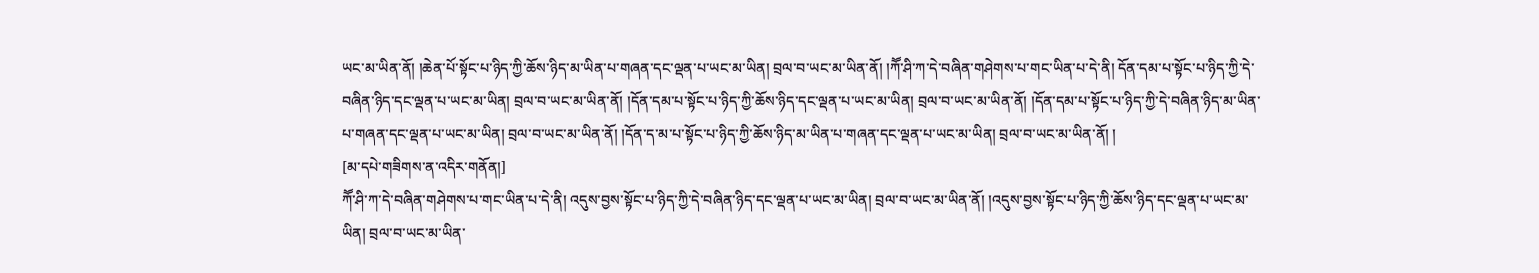ཡང་མ་ཡིན་ནོ། །ཆེན་པོ་སྟོང་པ་ཉིད་ཀྱི་ཆོས་ཉིད་མ་ཡིན་པ་གཞན་དང་ལྡན་པ་ཡང་མ་ཡིན། བྲལ་བ་ཡང་མ་ཡིན་ནོ། །ཀཽ་ཤི་ཀ་དེ་བཞིན་གཤེགས་པ་གང་ཡིན་པ་དེ་ནི། དོན་དམ་པ་སྟོང་པ་ཉིད་ཀྱི་དེ་བཞིན་ཉིད་དང་ལྡན་པ་ཡང་མ་ཡིན། བྲལ་བ་ཡང་མ་ཡིན་ནོ། །དོན་དམ་པ་སྟོང་པ་ཉིད་ཀྱི་ཆོས་ཉིད་དང་ལྡན་པ་ཡང་མ་ཡིན། བྲལ་བ་ཡང་མ་ཡིན་ནོ། །དོན་དམ་པ་སྟོང་པ་ཉིད་ཀྱི་དེ་བཞིན་ཉིད་མ་ཡིན་པ་གཞན་དང་ལྡན་པ་ཡང་མ་ཡིན། བྲལ་བ་ཡང་མ་ཡིན་ནོ། །དོན་ད་མ་པ་སྟོང་པ་ཉིད་ཀྱི་ཆོས་ཉིད་མ་ཡིན་པ་གཞན་དང་ལྡན་པ་ཡང་མ་ཡིན། བྲལ་བ་ཡང་མ་ཡིན་ནོ། །
[མ་དཔེ་གཟིགས་ན་འདིར་གནོན།]
ཀཽ་ཤི་ཀ་དེ་བཞིན་གཤེགས་པ་གང་ཡིན་པ་དེ་ནི། འདུས་བྱས་སྟོང་པ་ཉིད་ཀྱི་དེ་བཞིན་ཉིད་དང་ལྡན་པ་ཡང་མ་ཡིན། བྲལ་བ་ཡང་མ་ཡིན་ནོ། །འདུས་བྱས་སྟོང་པ་ཉིད་ཀྱི་ཆོས་ཉིད་དང་ལྡན་པ་ཡང་མ་ཡིན། བྲལ་བ་ཡང་མ་ཡིན་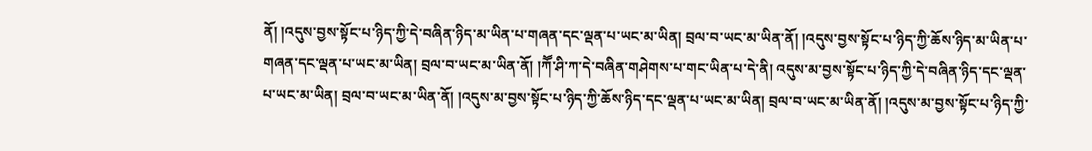ནོ། །འདུས་བྱས་སྟོང་པ་ཉིད་ཀྱི་དེ་བཞིན་ཉིད་མ་ཡིན་པ་གཞན་དང་ལྡན་པ་ཡང་མ་ཡིན། བྲལ་བ་ཡང་མ་ཡིན་ནོ། །འདུས་བྱས་སྟོང་པ་ཉིད་ཀྱི་ཆོས་ཉིད་མ་ཡིན་པ་གཞན་དང་ལྡན་པ་ཡང་མ་ཡིན། བྲལ་བ་ཡང་མ་ཡིན་ནོ། །ཀཽ་ཤི་ཀ་དེ་བཞིན་གཤེགས་པ་གང་ཡིན་པ་དེ་ནི། འདུས་མ་བྱས་སྟོང་པ་ཉིད་ཀྱི་དེ་བཞིན་ཉིད་དང་ལྡན་པ་ཡང་མ་ཡིན། བྲལ་བ་ཡང་མ་ཡིན་ནོ། །འདུས་མ་བྱས་སྟོང་པ་ཉིད་ཀྱི་ཆོས་ཉིད་དང་ལྡན་པ་ཡང་མ་ཡིན། བྲལ་བ་ཡང་མ་ཡིན་ནོ། །འདུས་མ་བྱས་སྟོང་པ་ཉིད་ཀྱི་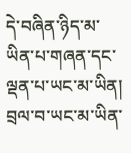དེ་བཞིན་ཉིད་མ་ཡིན་པ་གཞན་དང་ལྡན་པ་ཡང་མ་ཡིན། བྲལ་བ་ཡང་མ་ཡིན་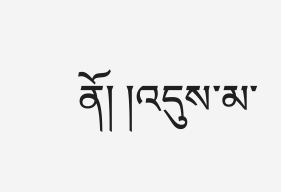ནོ། །འདུས་མ་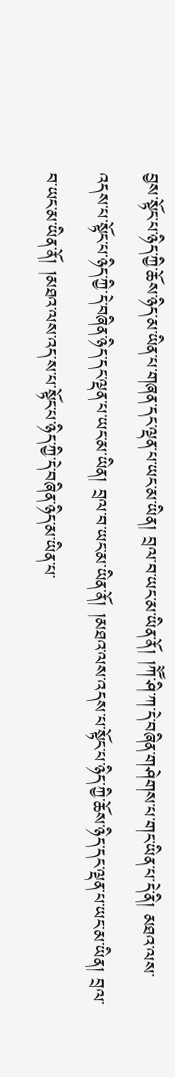བྱས་སྟོང་པ་ཉིད་ཀྱི་ཆོས་ཉིད་མ་ཡིན་པ་གཞན་དང་ལྡན་པ་ཡང་མ་ཡིན། བྲལ་བ་ཡང་མ་ཡིན་ནོ། །ཀཽ་ཤི་ཀ་དེ་བཞིན་གཤེགས་པ་གང་ཡིན་པ་དེ་ནི། མཐའ་ལས་འདས་པ་སྟོང་པ་ཉིད་ཀྱི་དེ་བཞིན་ཉིད་དང་ལྡན་པ་ཡང་མ་ཡིན། བྲལ་བ་ཡང་མ་ཡིན་ནོ། །མཐའ་ལས་འདས་པ་སྟོང་པ་ཉིད་ཀྱི་ཆོས་ཉིད་དང་ལྡན་པ་ཡང་མ་ཡིན། བྲལ་བ་ཡང་མ་ཡིན་ནོ། །མཐའ་ལས་འད་ས་པ་སྟོང་པ་ཉིད་ཀྱི་དེ་བཞིན་ཉིད་མ་ཡིན་པ་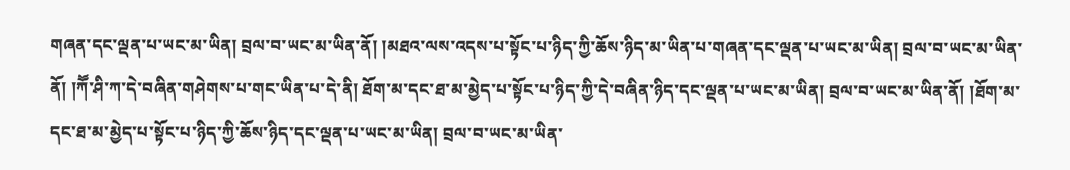གཞན་དང་ལྡན་པ་ཡང་མ་ཡིན། བྲལ་བ་ཡང་མ་ཡིན་ནོ། །མཐའ་ལས་འདས་པ་སྟོང་པ་ཉིད་ཀྱི་ཆོས་ཉིད་མ་ཡིན་པ་གཞན་དང་ལྡན་པ་ཡང་མ་ཡིན། བྲལ་བ་ཡང་མ་ཡིན་ནོ། །ཀཽ་ཤི་ཀ་དེ་བཞིན་གཤེགས་པ་གང་ཡིན་པ་དེ་ནི། ཐོག་མ་དང་ཐ་མ་མྱེད་པ་སྟོང་པ་ཉིད་ཀྱི་དེ་བཞིན་ཉིད་དང་ལྡན་པ་ཡང་མ་ཡིན། བྲལ་བ་ཡང་མ་ཡིན་ནོ། །ཐོག་མ་དང་ཐ་མ་མྱེད་པ་སྟོང་པ་ཉིད་ཀྱི་ཆོས་ཉིད་དང་ལྡན་པ་ཡང་མ་ཡིན། བྲལ་བ་ཡང་མ་ཡིན་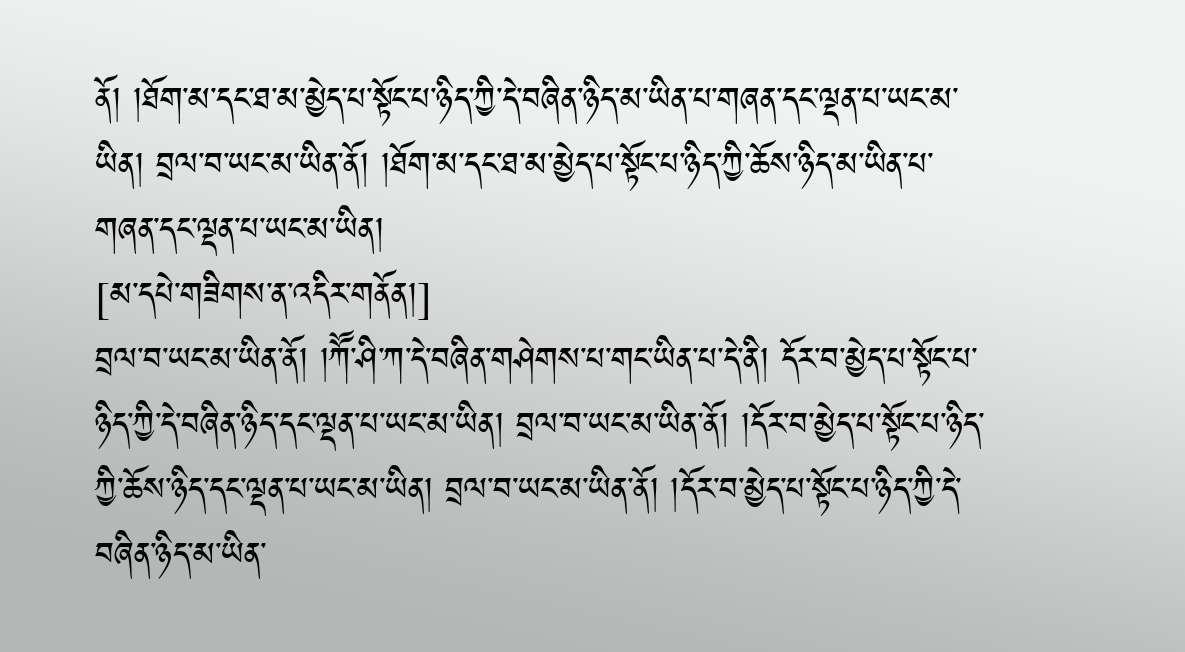ནོ། །ཐོག་མ་དང་ཐ་མ་མྱེད་པ་སྟོང་པ་ཉིད་ཀྱི་དེ་བཞིན་ཉིད་མ་ཡིན་པ་གཞན་དང་ལྡན་པ་ཡང་མ་ཡིན། བྲལ་བ་ཡང་མ་ཡིན་ནོ། །ཐོག་མ་དང་ཐ་མ་མྱེད་པ་སྟོང་པ་ཉིད་ཀྱི་ཆོས་ཉིད་མ་ཡིན་པ་གཞན་དང་ལྡན་པ་ཡང་མ་ཡིན།
[མ་དཔེ་གཟིགས་ན་འདིར་གནོན།]
བྲལ་བ་ཡང་མ་ཡིན་ནོ། །ཀཽ་ཤི་ཀ་དེ་བཞིན་གཤེགས་པ་གང་ཡིན་པ་དེ་ནི། དོར་བ་མྱེད་པ་སྟོང་པ་ཉིད་ཀྱི་དེ་བཞིན་ཉིད་དང་ལྡན་པ་ཡང་མ་ཡིན། བྲལ་བ་ཡང་མ་ཡིན་ནོ། །དོར་བ་མྱེད་པ་སྟོང་པ་ཉིད་ཀྱི་ཆོས་ཉིད་དང་ལྡན་པ་ཡང་མ་ཡིན། བྲལ་བ་ཡང་མ་ཡིན་ནོ། །དོར་བ་མྱེད་པ་སྟོང་པ་ཉིད་ཀྱི་དེ་བཞིན་ཉིད་མ་ཡིན་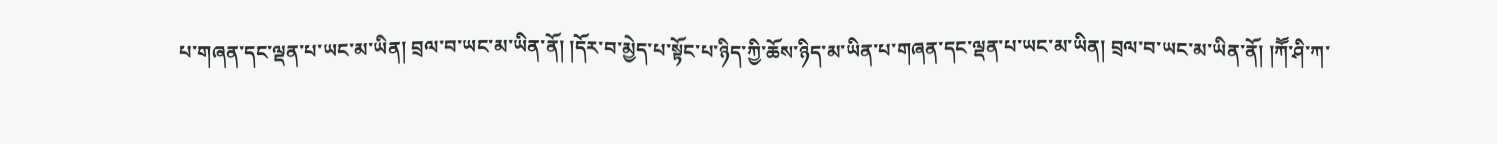པ་གཞན་དང་ལྡན་པ་ཡང་མ་ཡིན། བྲལ་བ་ཡང་མ་ཡིན་ནོ། །དོར་བ་མྱེད་པ་སྟོང་པ་ཉིད་ཀྱི་ཆོས་ཉིད་མ་ཡིན་པ་གཞན་དང་ལྡན་པ་ཡང་མ་ཡིན། བྲལ་བ་ཡང་མ་ཡིན་ནོ། །ཀཽ་ཤི་ཀ་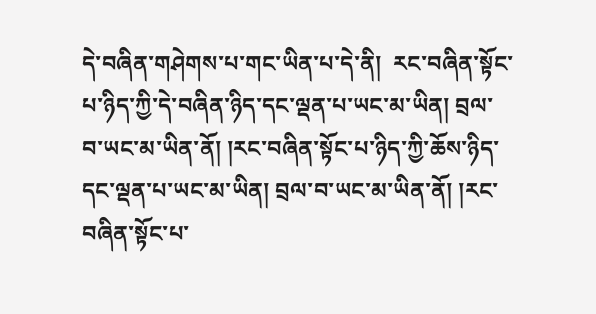དེ་བཞིན་གཤེགས་པ་གང་ཡིན་པ་དེ་ནི།  རང་བཞིན་སྟོང་པ་ཉིད་ཀྱི་དེ་བཞིན་ཉིད་དང་ལྡན་པ་ཡང་མ་ཡིན། བྲལ་བ་ཡང་མ་ཡིན་ནོ། །རང་བཞིན་སྟོང་པ་ཉིད་ཀྱི་ཆོས་ཉིད་དང་ལྡན་པ་ཡང་མ་ཡིན། བྲལ་བ་ཡང་མ་ཡིན་ནོ། །རང་བཞིན་སྟོང་པ་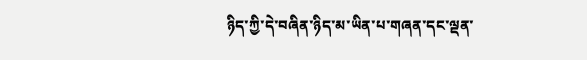ཉིད་ཀྱི་དེ་བཞིན་ཉིད་མ་ཡིན་པ་གཞན་དང་ལྡན་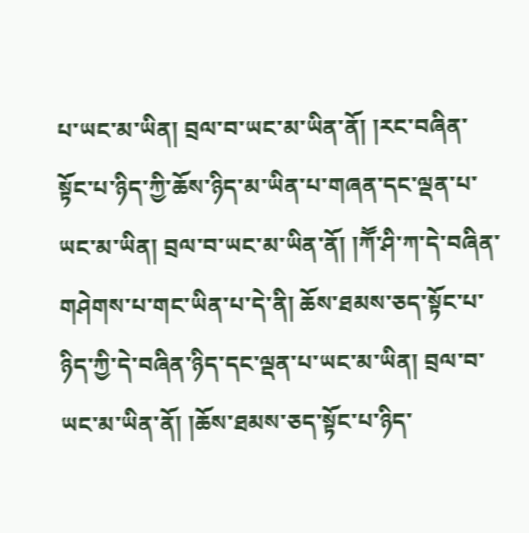པ་ཡང་མ་ཡིན། བྲལ་བ་ཡང་མ་ཡིན་ནོ། །རང་བཞིན་སྟོང་པ་ཉིད་ཀྱི་ཆོས་ཉིད་མ་ཡིན་པ་གཞན་དང་ལྡན་པ་ཡང་མ་ཡིན། བྲལ་བ་ཡང་མ་ཡིན་ནོ། །ཀཽ་ཤི་ཀ་དེ་བཞིན་གཤེགས་པ་གང་ཡིན་པ་དེ་ནི། ཆོས་ཐམས་ཅད་སྟོང་པ་ཉིད་ཀྱི་དེ་བཞིན་ཉིད་དང་ལྡན་པ་ཡང་མ་ཡིན། བྲལ་བ་ཡང་མ་ཡིན་ནོ། །ཆོས་ཐམས་ཅད་སྟོང་པ་ཉིད་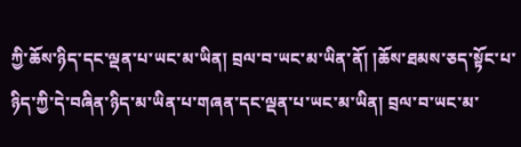ཀྱི་ཆོས་ཉིད་དང་ལྡན་པ་ཡང་མ་ཡིན། བྲལ་བ་ཡང་མ་ཡིན་ནོ། །ཆོས་ཐམས་ཅད་སྟོང་པ་ཉིད་ཀྱི་དེ་བཞིན་ཉིད་མ་ཡིན་པ་གཞན་དང་ལྡན་པ་ཡང་མ་ཡིན། བྲལ་བ་ཡང་མ་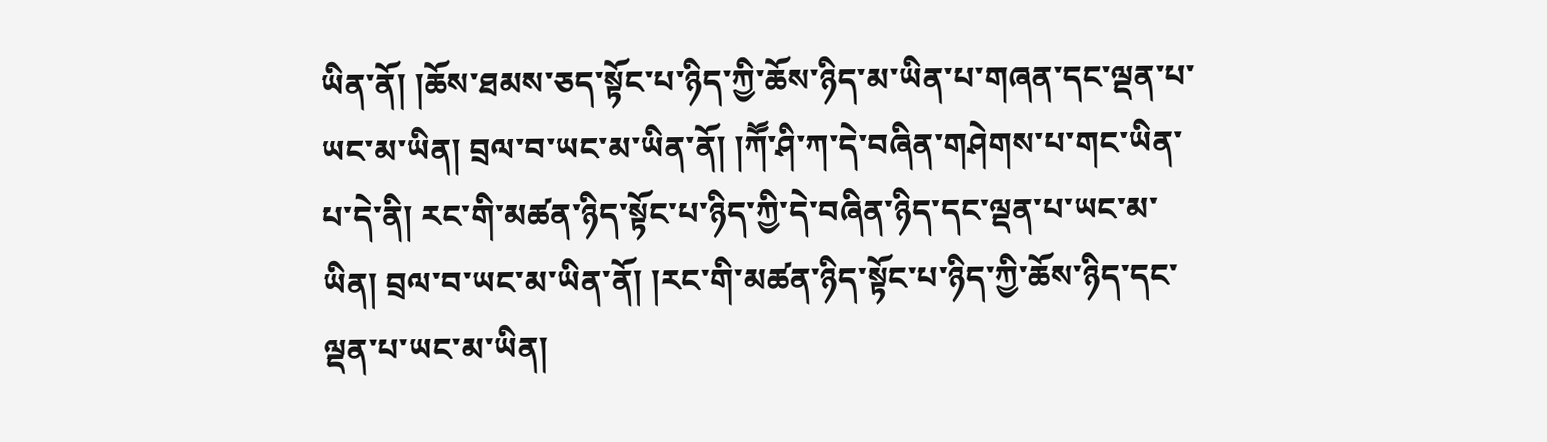ཡིན་ནོ། །ཆོས་ཐམས་ཅད་སྟོང་པ་ཉིད་ཀྱི་ཆོས་ཉིད་མ་ཡིན་པ་གཞན་དང་ལྡན་པ་ཡང་མ་ཡིན། བྲལ་བ་ཡང་མ་ཡིན་ནོ། །ཀཽ་ཤི་ཀ་དེ་བཞིན་གཤེགས་པ་གང་ཡིན་པ་དེ་ནི། རང་གི་མཚན་ཉིད་སྟོང་པ་ཉིད་ཀྱི་དེ་བཞིན་ཉིད་དང་ལྡན་པ་ཡང་མ་ཡིན། བྲལ་བ་ཡང་མ་ཡིན་ནོ། །རང་གི་མཚན་ཉིད་སྟོང་པ་ཉིད་ཀྱི་ཆོས་ཉིད་དང་ལྡན་པ་ཡང་མ་ཡིན།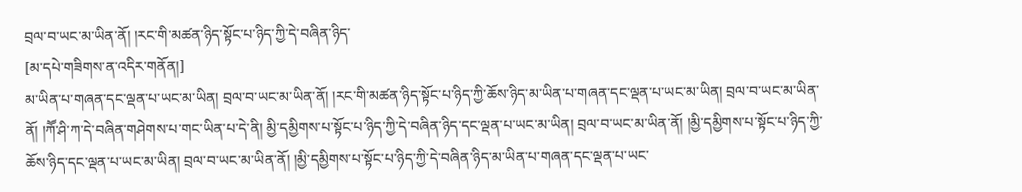བྲལ་བ་ཡང་མ་ཡིན་ནོ། །རང་གི་མཚན་ཉིད་སྟོང་པ་ཉིད་ཀྱི་དེ་བཞིན་ཉིད་
[མ་དཔེ་གཟིགས་ན་འདིར་གནོན།]
མ་ཡིན་པ་གཞན་དང་ལྡན་པ་ཡང་མ་ཡིན། བྲལ་བ་ཡང་མ་ཡིན་ནོ། །རང་གི་མཚན་ཉིད་སྟོང་པ་ཉིད་ཀྱི་ཆོས་ཉིད་མ་ཡིན་པ་གཞན་དང་ལྡན་པ་ཡང་མ་ཡིན། བྲལ་བ་ཡང་མ་ཡིན་ནོ། །ཀཽ་ཤི་ཀ་དེ་བཞིན་གཤེགས་པ་གང་ཡིན་པ་དེ་ནི། མྱི་དམྱིགས་པ་སྟོང་པ་ཉིད་ཀྱི་དེ་བཞིན་ཉིད་དང་ལྡན་པ་ཡང་མ་ཡིན། བྲལ་བ་ཡང་མ་ཡིན་ནོ། །མྱི་དམྱིགས་པ་སྟོང་པ་ཉིད་ཀྱི་ཆོས་ཉིད་དང་ལྡན་པ་ཡང་མ་ཡིན། བྲལ་བ་ཡང་མ་ཡིན་ནོ། །མྱི་དམྱིགས་པ་སྟོང་པ་ཉིད་ཀྱི་དེ་བཞིན་ཉིད་མ་ཡིན་པ་གཞན་དང་ལྡན་པ་ཡང་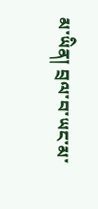མ་ཡིན། བྲལ་བ་ཡང་མ་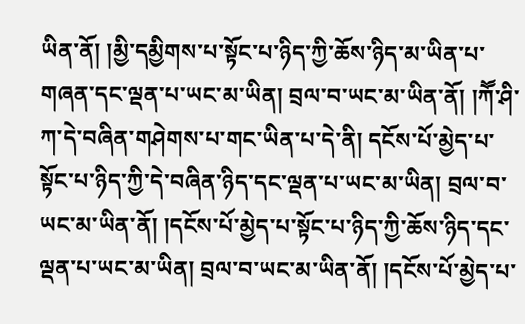ཡིན་ནོ། །མྱི་དམྱིགས་པ་སྟོང་པ་ཉིད་ཀྱི་ཆོས་ཉིད་མ་ཡིན་པ་གཞན་དང་ལྡན་པ་ཡང་མ་ཡིན། བྲལ་བ་ཡང་མ་ཡིན་ནོ། །ཀཽ་ཤི་ཀ་དེ་བཞིན་གཤེགས་པ་གང་ཡིན་པ་དེ་ནི། དངོས་པོ་མྱེད་པ་སྟོང་པ་ཉིད་ཀྱི་དེ་བཞིན་ཉིད་དང་ལྡན་པ་ཡང་མ་ཡིན། བྲལ་བ་ཡང་མ་ཡིན་ནོ། །དངོས་པོ་མྱེད་པ་སྟོང་པ་ཉིད་ཀྱི་ཆོས་ཉིད་དང་ལྡན་པ་ཡང་མ་ཡིན། བྲལ་བ་ཡང་མ་ཡིན་ནོ། །དངོས་པོ་མྱེད་པ་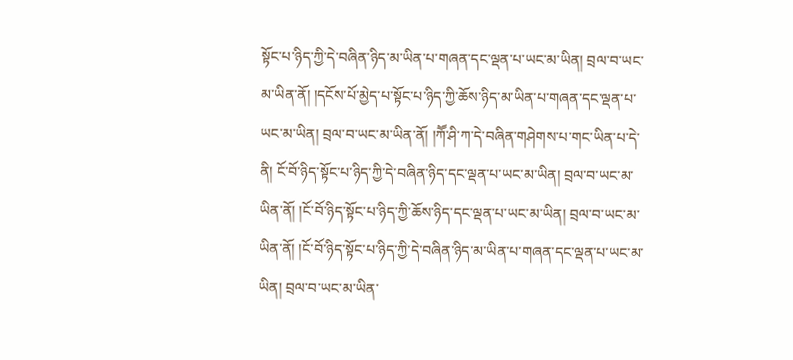སྟོང་པ་ཉིད་ཀྱི་དེ་བཞིན་ཉིད་མ་ཡིན་པ་གཞན་དང་ལྡན་པ་ཡང་མ་ཡིན། བྲལ་བ་ཡང་མ་ཡིན་ནོ། །དངོས་པོ་མྱེད་པ་སྟོང་པ་ཉིད་ཀྱི་ཆོས་ཉིད་མ་ཡིན་པ་གཞན་དང་ལྡན་པ་ཡང་མ་ཡིན། བྲལ་བ་ཡང་མ་ཡིན་ནོ། །ཀཽ་ཤི་ཀ་དེ་བཞིན་གཤེགས་པ་གང་ཡིན་པ་དེ་ནི། ངོ་བོ་ཉིད་སྟོང་པ་ཉིད་ཀྱི་དེ་བཞིན་ཉིད་དང་ལྡན་པ་ཡང་མ་ཡིན། བྲལ་བ་ཡང་མ་ཡིན་ནོ། །ངོ་བོ་ཉིད་སྟོང་པ་ཉིད་ཀྱི་ཆོས་ཉིད་དང་ལྡན་པ་ཡང་མ་ཡིན། བྲལ་བ་ཡང་མ་ཡིན་ནོ། །ངོ་བོ་ཉིད་སྟོང་པ་ཉིད་ཀྱི་དེ་བཞིན་ཉིད་མ་ཡིན་པ་གཞན་དང་ལྡན་པ་ཡང་མ་ཡིན། བྲལ་བ་ཡང་མ་ཡིན་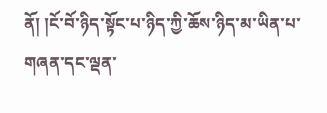ནོ། །ངོ་བོ་ཉིད་སྟོང་པ་ཉིད་ཀྱི་ཆོས་ཉིད་མ་ཡིན་པ་གཞན་དང་ལྡན་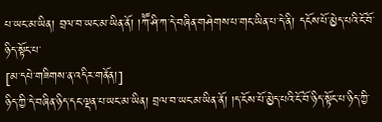པ་ཡང་མ་ཡིན། བྲལ་བ་ཡང་མ་ཡིན་ནོ། །ཀཽ་ཤི་ཀ་དེ་བཞིན་གཤེགས་པ་གང་ཡིན་པ་དེ་ནི། དངོས་པོ་མྱེད་པའི་ངོ་བོ་ཉིད་སྟོང་པ་
[མ་དཔེ་གཟིགས་ན་འདིར་གནོན།]
ཉིད་ཀྱི་དེ་བཞིན་ཉིད་དང་ལྡན་པ་ཡང་མ་ཡིན། བྲལ་བ་ཡང་མ་ཡིན་ནོ། །ད་ངོས་པོ་མྱེད་པའི་ངོ་བོ་ཉིད་སྟོང་པ་ཉིད་ཀྱི་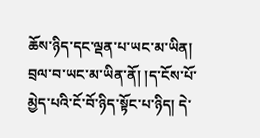ཆོས་ཉིད་དང་ལྡན་པ་ཡང་མ་ཡིན། བྲལ་བ་ཡང་མ་ཡིན་ནོ། །ད་ངོས་པོ་མྱེད་པའི་ངོ་བོ་ཉིད་སྟོང་པ་ཉིད། དེ་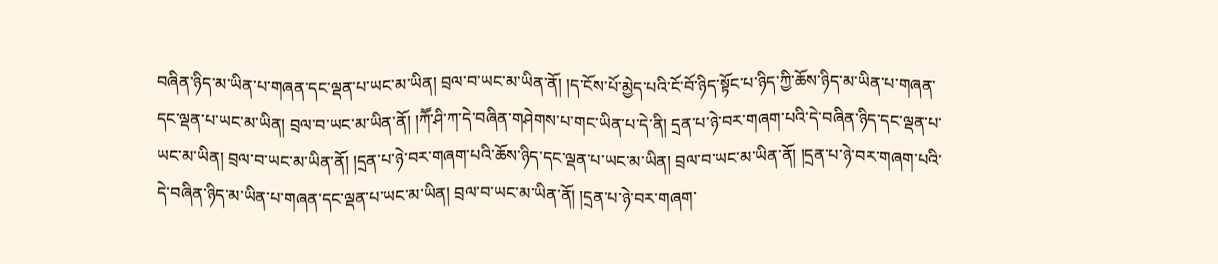བཞིན་ཉིད་མ་ཡིན་པ་གཞན་དང་ལྡན་པ་ཡང་མ་ཡིན། བྲལ་བ་ཡང་མ་ཡིན་ནོ། །ད་ངོས་པོ་མྱེད་པའི་ངོ་བོ་ཉིད་སྟོང་པ་ཉིད་ཀྱི་ཆོས་ཉིད་མ་ཡིན་པ་གཞན་དང་ལྡན་པ་ཡང་མ་ཡིན། བྲལ་བ་ཡང་མ་ཡིན་ནོ། །ཀཽ་ཤི་ཀ་དེ་བཞིན་གཤེགས་པ་གང་ཡིན་པ་དེ་ནི། དྲན་པ་ཉེ་བར་གཞག་པའི་དེ་བཞིན་ཉིད་དང་ལྡན་པ་ཡང་མ་ཡིན། བྲལ་བ་ཡང་མ་ཡིན་ནོ། །དྲན་པ་ཉེ་བར་གཞག་པའི་ཆོས་ཉིད་དང་ལྡན་པ་ཡང་མ་ཡིན། བྲལ་བ་ཡང་མ་ཡིན་ནོ། །དྲན་པ་ཉེ་བར་གཞག་པའི་དེ་བཞིན་ཉིད་མ་ཡིན་པ་གཞན་དང་ལྡན་པ་ཡང་མ་ཡིན། བྲལ་བ་ཡང་མ་ཡིན་ནོ། །དྲན་པ་ཉེ་བར་གཞག་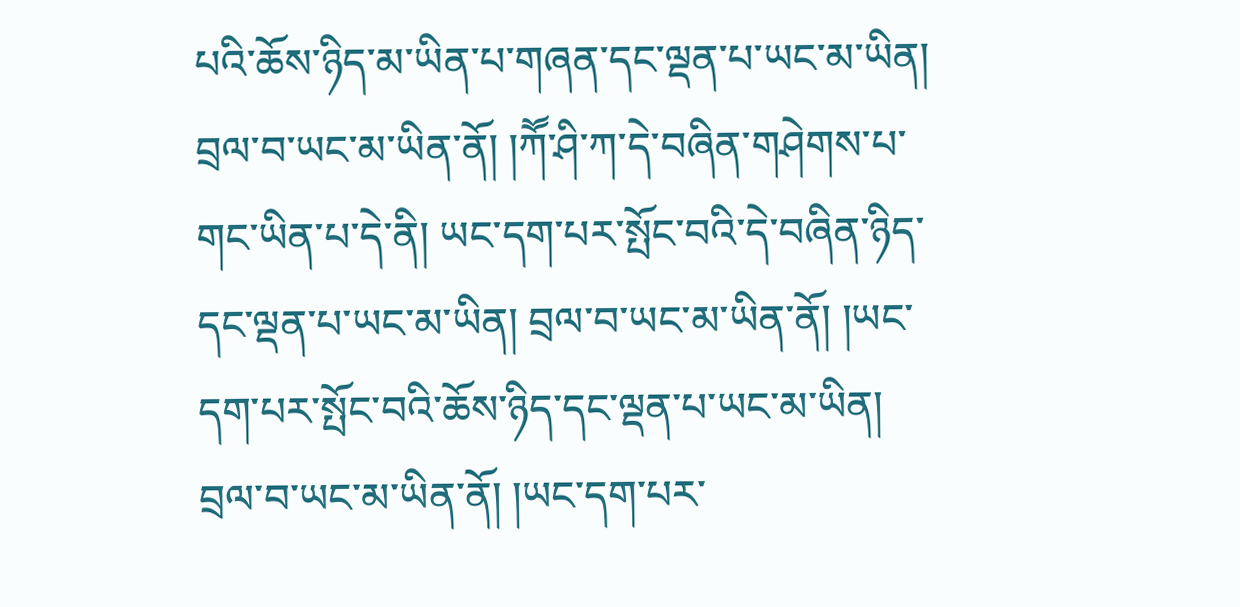པའི་ཆོས་ཉིད་མ་ཡིན་པ་གཞན་དང་ལྡན་པ་ཡང་མ་ཡིན། བྲལ་བ་ཡང་མ་ཡིན་ནོ། །ཀཽ་ཤི་ཀ་དེ་བཞིན་གཤེགས་པ་གང་ཡིན་པ་དེ་ནི། ཡང་དག་པར་སྤོང་བའི་དེ་བཞིན་ཉིད་དང་ལྡན་པ་ཡང་མ་ཡིན། བྲལ་བ་ཡང་མ་ཡིན་ནོ། །ཡང་དག་པར་སྤོང་བའི་ཆོས་ཉིད་དང་ལྡན་པ་ཡང་མ་ཡིན། བྲལ་བ་ཡང་མ་ཡིན་ནོ། །ཡང་དག་པར་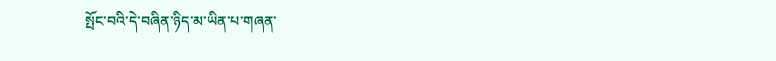སྤོང་བའི་དེ་བཞིན་ཉིད་མ་ཡིན་པ་གཞན་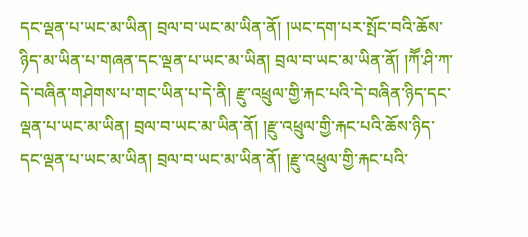དང་ལྡན་པ་ཡང་མ་ཡིན། བྲལ་བ་ཡང་མ་ཡིན་ནོ། །ཡང་དག་པར་སྤོང་བའི་ཆོས་ཉིད་མ་ཡིན་པ་གཞན་དང་ལྡན་པ་ཡང་མ་ཡིན། བྲལ་བ་ཡང་མ་ཡིན་ནོ། །ཀཽ་ཤི་ཀ་དེ་བཞིན་གཤེགས་པ་གང་ཡིན་པ་དེ་ནི། རྫུ་འཕྲུལ་གྱི་རྐང་པའི་དེ་བཞིན་ཉིད་དང་ལྡན་པ་ཡང་མ་ཡིན། བྲལ་བ་ཡང་མ་ཡིན་ནོ། །རྫུ་འཕྲུལ་གྱི་རྐང་པའི་ཆོས་ཉིད་དང་ལྡན་པ་ཡང་མ་ཡིན། བྲལ་བ་ཡང་མ་ཡིན་ནོ། །རྫུ་འཕྲུལ་གྱི་རྐང་པའི་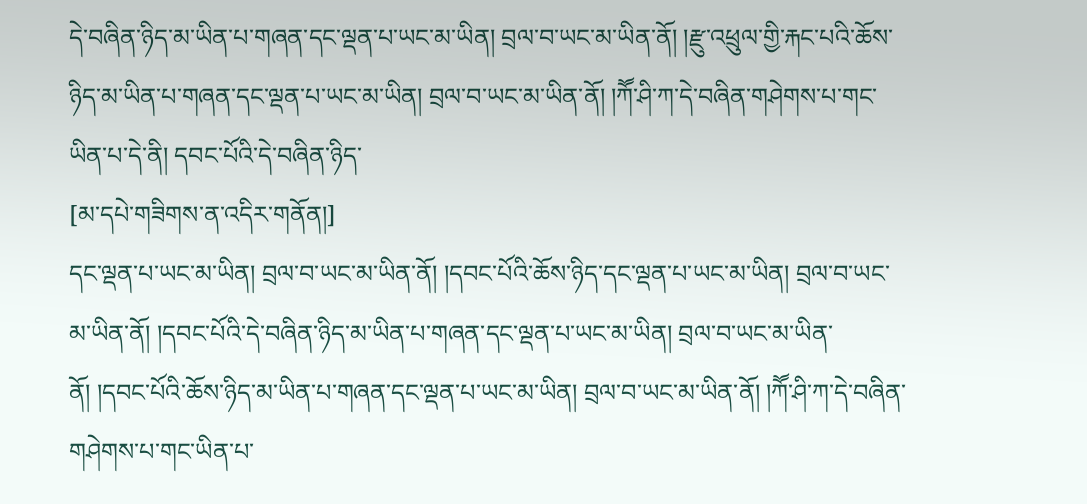དེ་བཞིན་ཉིད་མ་ཡིན་པ་གཞན་དང་ལྡན་པ་ཡང་མ་ཡིན། བྲལ་བ་ཡང་མ་ཡིན་ནོ། །རྫུ་འཕྲུལ་གྱི་རྐང་པའི་ཆོས་ཉིད་མ་ཡིན་པ་གཞན་དང་ལྡན་པ་ཡང་མ་ཡིན། བྲལ་བ་ཡང་མ་ཡིན་ནོ། །ཀཽ་ཤི་ཀ་དེ་བཞིན་གཤེགས་པ་གང་ཡིན་པ་དེ་ནི། དབང་པོའི་དེ་བཞིན་ཉིད་
[མ་དཔེ་གཟིགས་ན་འདིར་གནོན།]
དང་ལྡན་པ་ཡང་མ་ཡིན། བྲལ་བ་ཡང་མ་ཡིན་ནོ། །དབང་པོའི་ཆོས་ཉིད་དང་ལྡན་པ་ཡང་མ་ཡིན། བྲལ་བ་ཡང་མ་ཡིན་ནོ། །དབང་པོའི་དེ་བཞིན་ཉིད་མ་ཡིན་པ་གཞན་དང་ལྡན་པ་ཡང་མ་ཡིན། བྲལ་བ་ཡང་མ་ཡིན་ནོ། །དབང་པོའི་ཆོས་ཉིད་མ་ཡིན་པ་གཞན་དང་ལྡན་པ་ཡང་མ་ཡིན། བྲལ་བ་ཡང་མ་ཡིན་ནོ། །ཀཽ་ཤི་ཀ་དེ་བཞིན་གཤེགས་པ་གང་ཡིན་པ་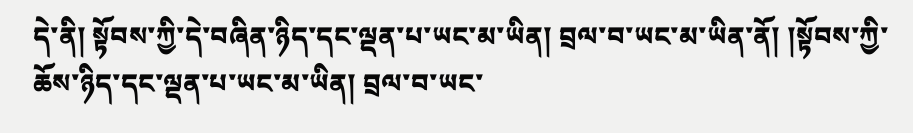དེ་ནི། སྟོབས་ཀྱི་དེ་བཞིན་ཉིད་དང་ལྡན་པ་ཡང་མ་ཡིན། བྲལ་བ་ཡང་མ་ཡིན་ནོ། །སྟོབས་ཀྱི་ཆོས་ཉིད་དང་ལྡན་པ་ཡང་མ་ཡིན། བྲལ་བ་ཡང་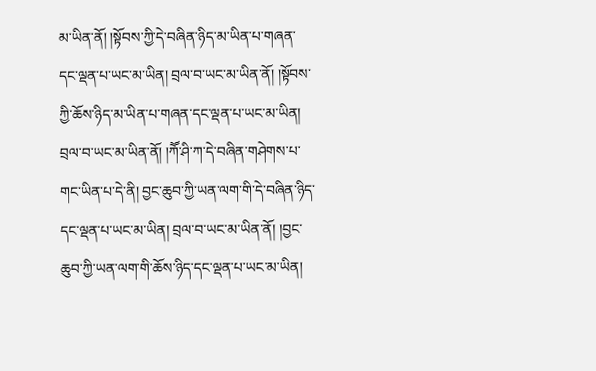མ་ཡིན་ནོ། །སྟོབས་ཀྱི་དེ་བཞིན་ཉིད་མ་ཡིན་པ་གཞན་དང་ལྡན་པ་ཡང་མ་ཡིན། བྲལ་བ་ཡང་མ་ཡིན་ནོ། །སྟོབས་ཀྱི་ཆོས་ཉིད་མ་ཡིན་པ་གཞན་དང་ལྡན་པ་ཡང་མ་ཡིན། བྲལ་བ་ཡང་མ་ཡིན་ནོ། །ཀཽ་ཤི་ཀ་དེ་བཞིན་གཤེགས་པ་གང་ཡིན་པ་དེ་ནི། བྱང་ཆུབ་ཀྱི་ཡན་ལག་གི་དེ་བཞིན་ཉིད་དང་ལྡན་པ་ཡང་མ་ཡིན། བྲལ་བ་ཡང་མ་ཡིན་ནོ། །བྱང་ཆུབ་ཀྱི་ཡན་ལག་གི་ཆོས་ཉིད་དང་ལྡན་པ་ཡང་མ་ཡིན།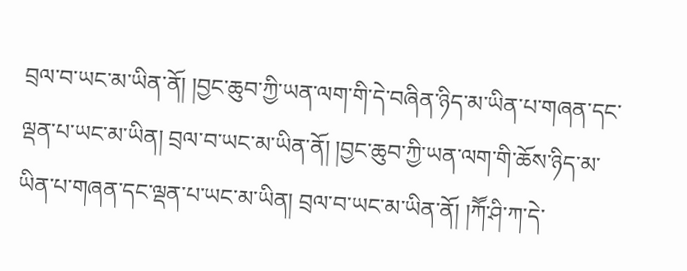བྲལ་བ་ཡང་མ་ཡིན་ནོ། །བྱང་ཆུབ་ཀྱི་ཡན་ལག་གི་དེ་བཞིན་ཉིད་མ་ཡིན་པ་གཞན་དང་ལྡན་པ་ཡང་མ་ཡིན། བྲལ་བ་ཡང་མ་ཡིན་ནོ། །བྱང་ཆུབ་ཀྱི་ཡན་ལག་གི་ཆོས་ཉིད་མ་ཡིན་པ་གཞན་དང་ལྡན་པ་ཡང་མ་ཡིན། བྲལ་བ་ཡང་མ་ཡིན་ནོ། །ཀཽ་ཤི་ཀ་དེ་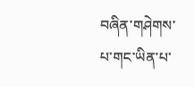བཞིན་གཤེགས་པ་གང་ཡིན་པ་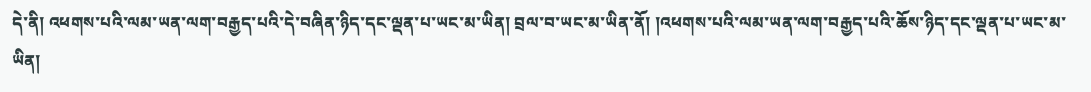དེ་ནི། འཕགས་པའི་ལམ་ཡན་ལག་བརྒྱད་པའི་དེ་བཞིན་ཉིད་དང་ལྡན་པ་ཡང་མ་ཡིན། བྲལ་བ་ཡང་མ་ཡིན་ནོ། །འཕགས་པའི་ལམ་ཡན་ལག་བརྒྱད་པའི་ཆོས་ཉིད་དང་ལྡན་པ་ཡང་མ་ཡིན།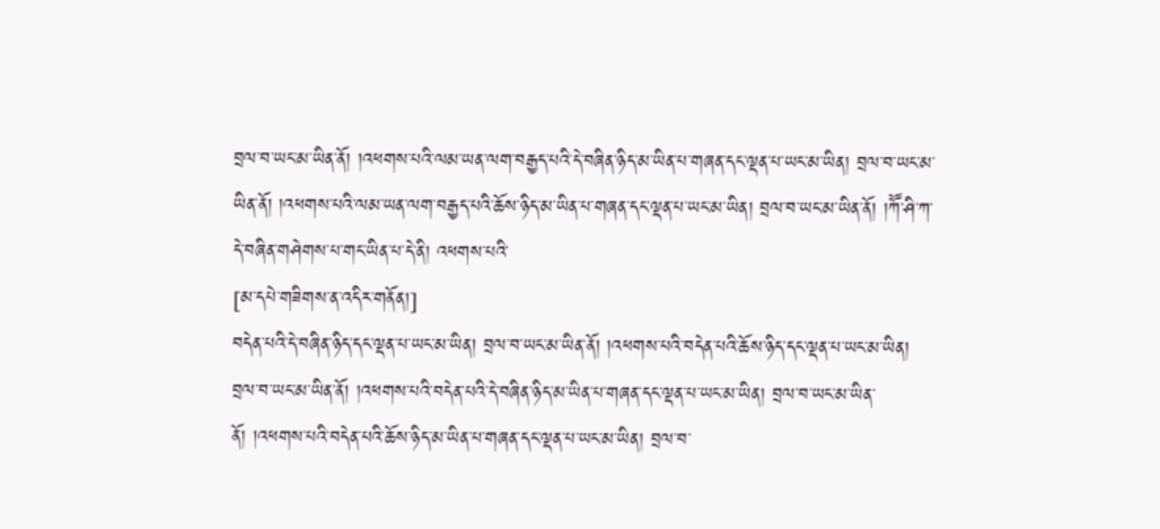བྲལ་བ་ཡང་མ་ཡིན་ནོ། །འཕགས་པའི་ལམ་ཡན་ལག་བརྒྱད་པའི་དེ་བཞིན་ཉིད་མ་ཡིན་པ་གཞན་དང་ལྡན་པ་ཡང་མ་ཡིན། བྲལ་བ་ཡང་མ་ཡིན་ནོ། །འཕགས་པའི་ལམ་ཡན་ལག་བརྒྱད་པའི་ཆོས་ཉིད་མ་ཡིན་པ་གཞན་དང་ལྡན་པ་ཡང་མ་ཡིན། བྲལ་བ་ཡང་མ་ཡིན་ནོ། །ཀཽ་ཤི་ཀ་དེ་བཞིན་གཤེགས་པ་གང་ཡིན་པ་དེ་ནི། འཕགས་པའི་
[མ་དཔེ་གཟིགས་ན་འདིར་གནོན།]
བདེན་པའི་དེ་བཞིན་ཉིད་དང་ལྡན་པ་ཡང་མ་ཡིན། བྲལ་བ་ཡང་མ་ཡིན་ནོ། །འཕགས་པའི་བདེན་པའི་ཆོས་ཉིད་དང་ལྡན་པ་ཡང་མ་ཡིན། བྲལ་བ་ཡང་མ་ཡིན་ནོ། །འཕགས་པའི་བདེན་པའི་དེ་བཞིན་ཉིད་མ་ཡིན་པ་གཞན་དང་ལྡན་པ་ཡང་མ་ཡིན། བྲལ་བ་ཡང་མ་ཡིན་ནོ། །འཕགས་པའི་བདེན་པའི་ཆོས་ཉིད་མ་ཡིན་པ་གཞན་དང་ལྡན་པ་ཡང་མ་ཡིན། བྲལ་བ་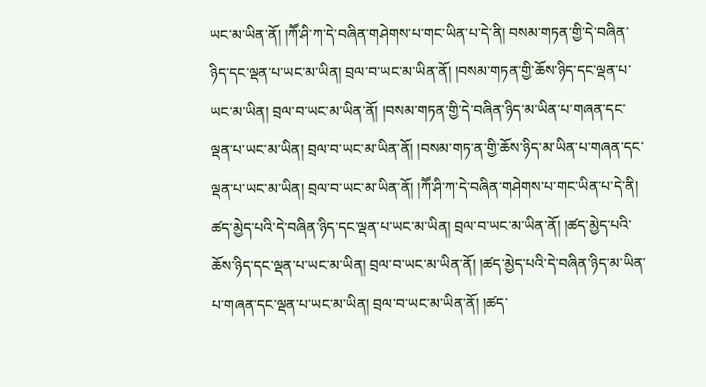ཡང་མ་ཡིན་ནོ། །ཀཽ་ཤི་ཀ་དེ་བཞིན་གཤེགས་པ་གང་ཡིན་པ་དེ་ནི། བསམ་གཏན་གྱི་དེ་བཞིན་ཉིད་དང་ལྡན་པ་ཡང་མ་ཡིན། བྲལ་བ་ཡང་མ་ཡིན་ནོ། །བསམ་གཏན་གྱི་ཆོས་ཉིད་དང་ལྡན་པ་ཡང་མ་ཡིན། བྲལ་བ་ཡང་མ་ཡིན་ནོ། །བསམ་གཏན་གྱི་དེ་བཞིན་ཉིད་མ་ཡིན་པ་གཞན་དང་ལྡན་པ་ཡང་མ་ཡིན། བྲལ་བ་ཡང་མ་ཡིན་ནོ། །བསམ་གཏ་ན་གྱི་ཆོས་ཉིད་མ་ཡིན་པ་གཞན་དང་ལྡན་པ་ཡང་མ་ཡིན། བྲལ་བ་ཡང་མ་ཡིན་ནོ། །ཀཽ་ཤི་ཀ་དེ་བཞིན་གཤེགས་པ་གང་ཡིན་པ་དེ་ནི། ཚད་མྱེད་པའི་དེ་བཞིན་ཉིད་དང་ལྡན་པ་ཡང་མ་ཡིན། བྲལ་བ་ཡང་མ་ཡིན་ནོ། །ཚད་མྱེད་པའི་ཆོས་ཉིད་དང་ལྡན་པ་ཡང་མ་ཡིན། བྲལ་བ་ཡང་མ་ཡིན་ནོ། །ཚད་མྱེད་པའི་དེ་བཞིན་ཉིད་མ་ཡིན་པ་གཞན་དང་ལྡན་པ་ཡང་མ་ཡིན། བྲལ་བ་ཡང་མ་ཡིན་ནོ། །ཚད་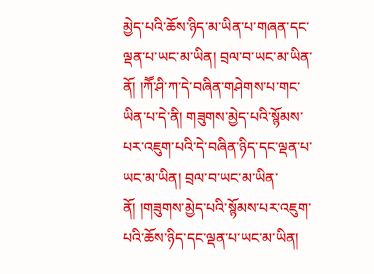མྱེད་པའི་ཆོས་ཉིད་མ་ཡིན་པ་གཞན་དང་ལྡན་པ་ཡང་མ་ཡིན། བྲལ་བ་ཡང་མ་ཡིན་ནོ། །ཀཽ་ཤི་ཀ་དེ་བཞིན་གཤེགས་པ་གང་ཡིན་པ་དེ་ནི། གཟུགས་མྱེད་པའི་སྙོམས་པར་འཇུག་པའི་དེ་བཞིན་ཉིད་དང་ལྡན་པ་ཡང་མ་ཡིན། བྲལ་བ་ཡང་མ་ཡིན་ནོ། །གཟུགས་མྱེད་པའི་སྙོམས་པར་འཇུག་པའི་ཆོས་ཉིད་དང་ལྡན་པ་ཡང་མ་ཡིན།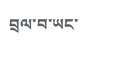བྲལ་བ་ཡང་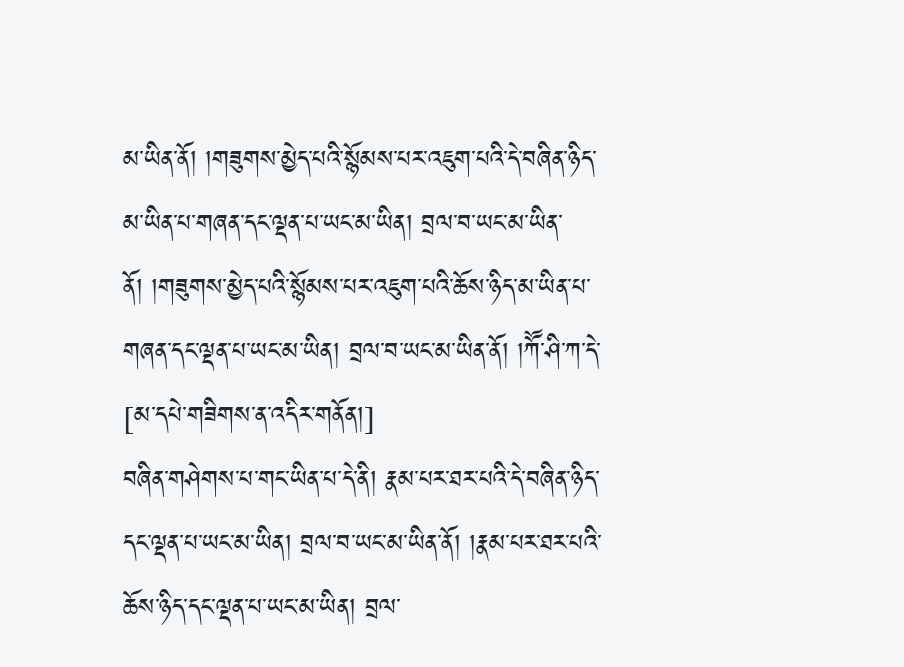མ་ཡིན་ནོ། །གཟུགས་མྱེད་པའི་སྙོམས་པར་འཇུག་པའི་དེ་བཞིན་ཉིད་མ་ཡིན་པ་གཞན་དང་ལྡན་པ་ཡང་མ་ཡིན། བྲལ་བ་ཡང་མ་ཡིན་ནོ། །གཟུགས་མྱེད་པའི་སྙོམས་པར་འཇུག་པའི་ཆོས་ཉིད་མ་ཡིན་པ་གཞན་དང་ལྡན་པ་ཡང་མ་ཡིན། བྲལ་བ་ཡང་མ་ཡིན་ནོ། །ཀཽ་ཤི་ཀ་དེ་
[མ་དཔེ་གཟིགས་ན་འདིར་གནོན།]
བཞིན་གཤེགས་པ་གང་ཡིན་པ་དེ་ནི། རྣམ་པར་ཐར་པའི་དེ་བཞིན་ཉིད་དང་ལྡན་པ་ཡང་མ་ཡིན། བྲལ་བ་ཡང་མ་ཡིན་ནོ། །རྣམ་པར་ཐར་པའི་ཆོས་ཉིད་དང་ལྡན་པ་ཡང་མ་ཡིན། བྲལ་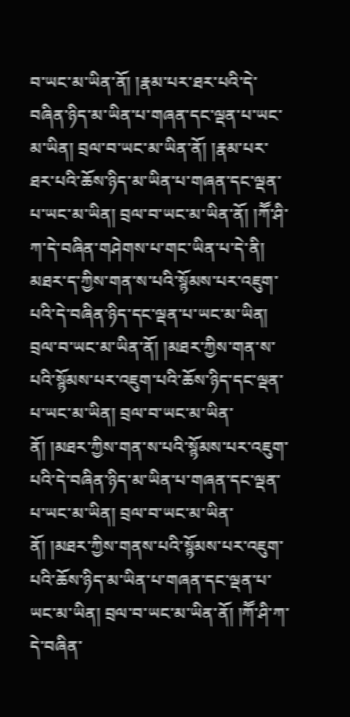བ་ཡང་མ་ཡིན་ནོ། །རྣམ་པར་ཐར་པའི་དེ་བཞིན་ཉིད་མ་ཡིན་པ་གཞན་དང་ལྡན་པ་ཡང་མ་ཡིན། བྲལ་བ་ཡང་མ་ཡིན་ནོ། །རྣམ་པར་ཐར་པའི་ཆོས་ཉིད་མ་ཡིན་པ་གཞན་དང་ལྡན་པ་ཡང་མ་ཡིན། བྲལ་བ་ཡང་མ་ཡིན་ནོ། །ཀཽ་ཤི་ཀ་དེ་བཞིན་གཤེགས་པ་གང་ཡིན་པ་དེ་ནི། མཐར་ད་ཀྱིས་གན་ས་པའི་སྙོམས་པར་འཇུག་པའི་དེ་བཞིན་ཉིད་དང་ལྡན་པ་ཡང་མ་ཡིན། བྲལ་བ་ཡང་མ་ཡིན་ནོ། །མཐར་ཀྱིས་གན་ས་པའི་སྙོམས་པར་འཇུག་པའི་ཆོས་ཉིད་དང་ལྡན་པ་ཡང་མ་ཡིན། བྲལ་བ་ཡང་མ་ཡིན་ནོ། །མཐར་ཀྱིས་གན་ས་པའི་སྙོམས་པར་འཇུག་པའི་དེ་བཞིན་ཉིད་མ་ཡིན་པ་གཞན་དང་ལྡན་པ་ཡང་མ་ཡིན། བྲལ་བ་ཡང་མ་ཡིན་ནོ། །མཐར་ཀྱིས་གནས་པའི་སྙོམས་པར་འཇུག་པའི་ཆོས་ཉིད་མ་ཡིན་པ་གཞན་དང་ལྡན་པ་ཡང་མ་ཡིན། བྲལ་བ་ཡང་མ་ཡིན་ནོ། །ཀཽ་ཤི་ཀ་དེ་བཞིན་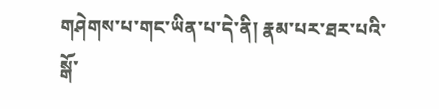གཤེགས་པ་གང་ཡིན་པ་དེ་ནི། རྣམ་པར་ཐར་པའི་སྒོ་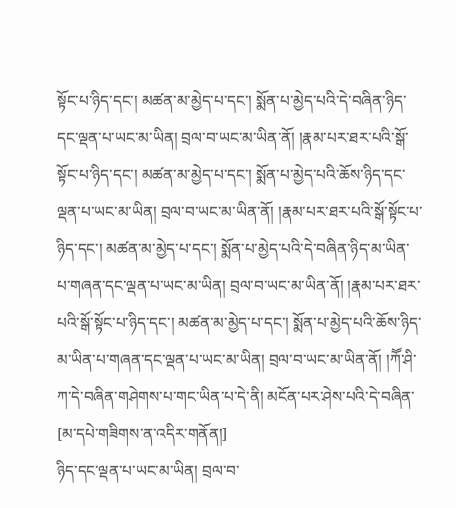སྟོང་པ་ཉིད་དང་། མཚན་མ་མྱེད་པ་དང་། སྨོན་པ་མྱེད་པའི་དེ་བཞིན་ཉིད་དང་ལྡན་པ་ཡང་མ་ཡིན། བྲལ་བ་ཡང་མ་ཡིན་ནོ། །རྣམ་པར་ཐར་པའི་སྒོ་སྟོང་པ་ཉིད་དང་། མཚན་མ་མྱེད་པ་དང་། སྨོན་པ་མྱེད་པའི་ཆོས་ཉིད་དང་ལྡན་པ་ཡང་མ་ཡིན། བྲལ་བ་ཡང་མ་ཡིན་ནོ། །རྣམ་པར་ཐར་པའི་སྒོ་སྟོང་པ་ཉིད་དང་། མཚན་མ་མྱེད་པ་དང་། སྨོན་པ་མྱེད་པའི་དེ་བཞིན་ཉིད་མ་ཡིན་པ་གཞན་དང་ལྡན་པ་ཡང་མ་ཡིན། བྲལ་བ་ཡང་མ་ཡིན་ནོ། །རྣམ་པར་ཐར་པའི་སྒོ་སྟོང་པ་ཉིད་དང་། མཚན་མ་མྱེད་པ་དང་། སྨོན་པ་མྱེད་པའི་ཆོས་ཉིད་མ་ཡིན་པ་གཞན་དང་ལྡན་པ་ཡང་མ་ཡིན། བྲལ་བ་ཡང་མ་ཡིན་ནོ། །ཀཽ་ཤི་ཀ་དེ་བཞིན་གཤེགས་པ་གང་ཡིན་པ་དེ་ནི། མངོན་པར་ཤེས་པའི་དེ་བཞིན་
[མ་དཔེ་གཟིགས་ན་འདིར་གནོན།]
ཉིད་དང་ལྡན་པ་ཡང་མ་ཡིན། བྲལ་བ་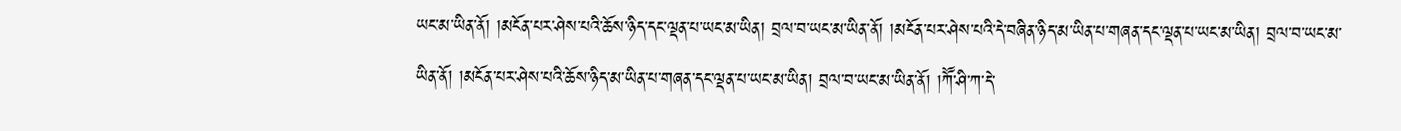ཡང་མ་ཡིན་ནོ། །མངོན་པར་ཤེས་པའི་ཆོས་ཉིད་དང་ལྡན་པ་ཡང་མ་ཡིན། བྲལ་བ་ཡང་མ་ཡིན་ནོ། །མངོན་པར་ཤེས་པའི་དེ་བཞིན་ཉིད་མ་ཡིན་པ་གཞན་དང་ལྡན་པ་ཡང་མ་ཡིན། བྲལ་བ་ཡང་མ་ཡིན་ནོ། །མངོན་པར་ཤེས་པའི་ཆོས་ཉིད་མ་ཡིན་པ་གཞན་དང་ལྡན་པ་ཡང་མ་ཡིན། བྲལ་བ་ཡང་མ་ཡིན་ནོ། །ཀཽ་ཤི་ཀ་དེ་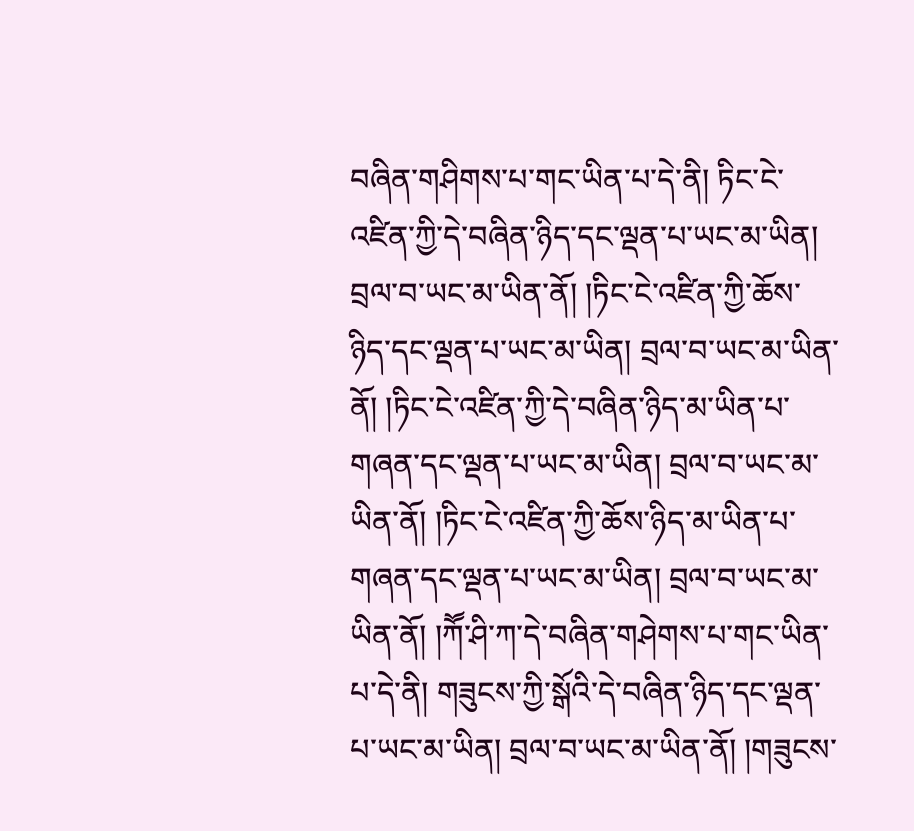བཞིན་གཤིགས་པ་གང་ཡིན་པ་དེ་ནི། ཏིང་ངེ་འཛིན་ཀྱི་དེ་བཞིན་ཉིད་དང་ལྡན་པ་ཡང་མ་ཡིན། བྲལ་བ་ཡང་མ་ཡིན་ནོ། །ཏིང་ངེ་འཛིན་ཀྱི་ཆོས་ཉིད་དང་ལྡན་པ་ཡང་མ་ཡིན། བྲལ་བ་ཡང་མ་ཡིན་ནོ། །ཏིང་ངེ་འཛིན་ཀྱི་དེ་བཞིན་ཉིད་མ་ཡིན་པ་གཞན་དང་ལྡན་པ་ཡང་མ་ཡིན། བྲལ་བ་ཡང་མ་ཡིན་ནོ། །ཏིང་ངེ་འཛིན་ཀྱི་ཆོས་ཉིད་མ་ཡིན་པ་གཞན་དང་ལྡན་པ་ཡང་མ་ཡིན། བྲལ་བ་ཡང་མ་ཡིན་ནོ། །ཀཽ་ཤི་ཀ་དེ་བཞིན་གཤེགས་པ་གང་ཡིན་པ་དེ་ནི། གཟུངས་ཀྱི་སྒོའི་དེ་བཞིན་ཉིད་དང་ལྡན་པ་ཡང་མ་ཡིན། བྲལ་བ་ཡང་མ་ཡིན་ནོ། །གཟུངས་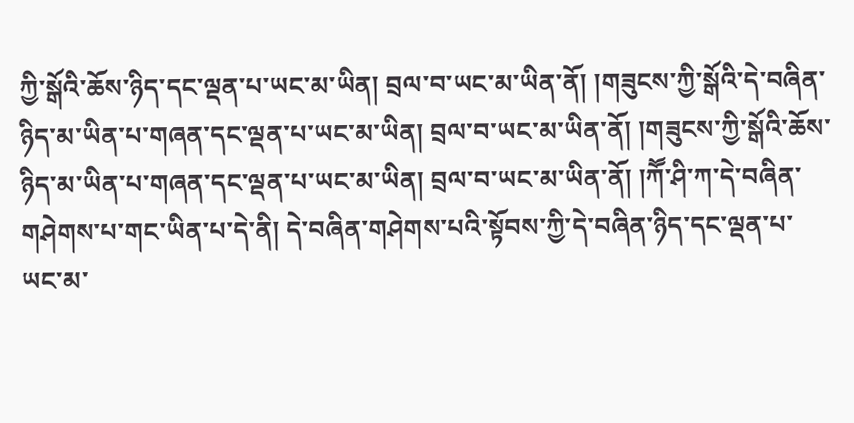ཀྱི་སྒོའི་ཆོས་ཉིད་དང་ལྡན་པ་ཡང་མ་ཡིན། བྲལ་བ་ཡང་མ་ཡིན་ནོ། །གཟུངས་ཀྱི་སྒོའི་དེ་བཞིན་ཉིད་མ་ཡིན་པ་གཞན་དང་ལྡན་པ་ཡང་མ་ཡིན། བྲལ་བ་ཡང་མ་ཡིན་ནོ། །གཟུངས་ཀྱི་སྒོའི་ཆོས་ཉིད་མ་ཡིན་པ་གཞན་དང་ལྡན་པ་ཡང་མ་ཡིན། བྲལ་བ་ཡང་མ་ཡིན་ནོ། །ཀཽ་ཤི་ཀ་དེ་བཞིན་གཤེགས་པ་གང་ཡིན་པ་དེ་ནི། དེ་བཞིན་གཤེགས་པའི་སྟོབས་ཀྱི་དེ་བཞིན་ཉིད་དང་ལྡན་པ་ཡང་མ་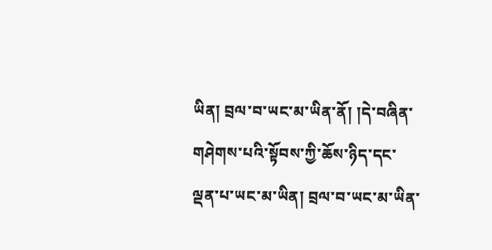ཡིན། བྲལ་བ་ཡང་མ་ཡིན་ནོ། །དེ་བཞིན་གཤེགས་པའི་སྟོབས་ཀྱི་ཆོས་ཉིད་དང་ལྡན་པ་ཡང་མ་ཡིན། བྲལ་བ་ཡང་མ་ཡིན་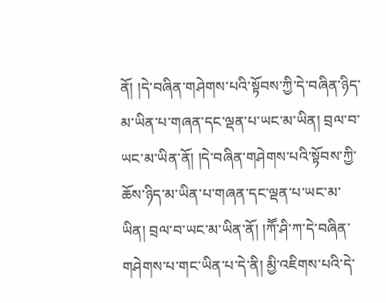ནོ། །དེ་བཞིན་གཤེགས་པའི་སྟོབས་ཀྱི་དེ་བཞིན་ཉིད་མ་ཡིན་པ་གཞན་དང་ལྡན་པ་ཡང་མ་ཡིན། བྲལ་བ་ཡང་མ་ཡིན་ནོ། །དེ་བཞིན་གཤེགས་པའི་སྟོབས་ཀྱི་ཆོས་ཉིད་མ་ཡིན་པ་གཞན་དང་ལྡན་པ་ཡང་མ་ཡིན། བྲལ་བ་ཡང་མ་ཡིན་ནོ། །ཀཽ་ཤི་ཀ་དེ་བཞིན་གཤེགས་པ་གང་ཡིན་པ་དེ་ནི། མྱི་འཇིགས་པའི་དེ་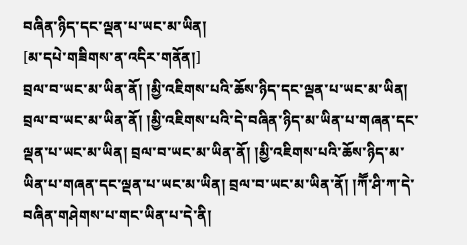བཞིན་ཉིད་དང་ལྡན་པ་ཡང་མ་ཡིན།
[མ་དཔེ་གཟིགས་ན་འདིར་གནོན།]
བྲལ་བ་ཡང་མ་ཡིན་ནོ། །མྱི་འཇིགས་པའི་ཆོས་ཉིད་དང་ལྡན་པ་ཡང་མ་ཡིན། བྲལ་བ་ཡང་མ་ཡིན་ནོ། །མྱི་འཇིགས་པའི་དེ་བཞིན་ཉིད་མ་ཡིན་པ་གཞན་དང་ལྡན་པ་ཡང་མ་ཡིན། བྲལ་བ་ཡང་མ་ཡིན་ནོ། །མྱི་འཇིགས་པའི་ཆོས་ཉིད་མ་ཡིན་པ་གཞན་དང་ལྡན་པ་ཡང་མ་ཡིན། བྲལ་བ་ཡང་མ་ཡིན་ནོ། །ཀཽ་ཤི་ཀ་དེ་བཞིན་གཤེགས་པ་གང་ཡིན་པ་དེ་ནི།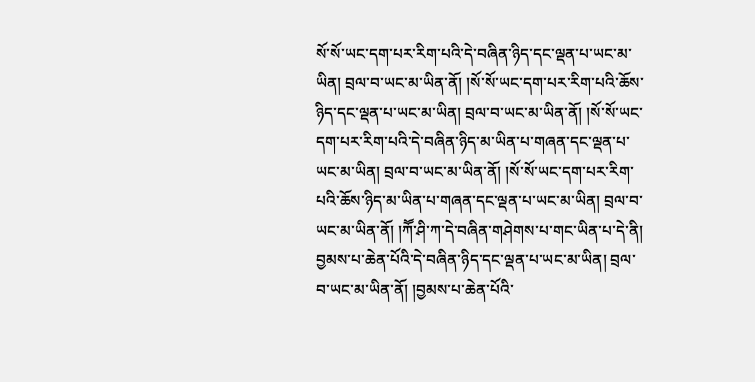སོ་སོ་ཡང་དག་པར་རིག་པའི་དེ་བཞིན་ཉིད་དང་ལྡན་པ་ཡང་མ་ཡིན། བྲལ་བ་ཡང་མ་ཡིན་ནོ། །སོ་སོ་ཡང་དག་པར་རིག་པའི་ཆོས་ཉིད་དང་ལྡན་པ་ཡང་མ་ཡིན། བྲལ་བ་ཡང་མ་ཡིན་ནོ། །སོ་སོ་ཡང་དག་པར་རིག་པའི་དེ་བཞིན་ཉིད་མ་ཡིན་པ་གཞན་དང་ལྡན་པ་ཡང་མ་ཡིན། བྲལ་བ་ཡང་མ་ཡིན་ནོ། །སོ་སོ་ཡང་དག་པར་རིག་པའི་ཆོས་ཉིད་མ་ཡིན་པ་གཞན་དང་ལྡན་པ་ཡང་མ་ཡིན། བྲལ་བ་ཡང་མ་ཡིན་ནོ། །ཀཽ་ཤི་ཀ་དེ་བཞིན་གཤེགས་པ་གང་ཡིན་པ་དེ་ནི། བྱམས་པ་ཆེན་པོའི་དེ་བཞིན་ཉིད་དང་ལྡན་པ་ཡང་མ་ཡིན། བྲལ་བ་ཡང་མ་ཡིན་ནོ། །བྱམས་པ་ཆེན་པོའི་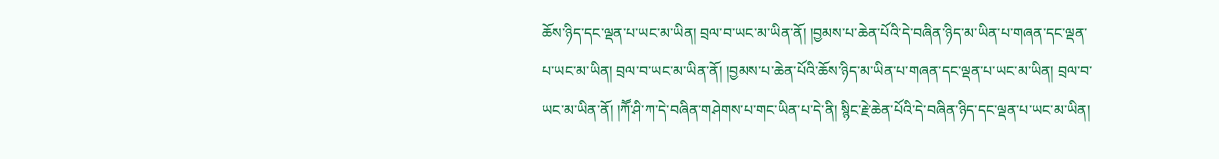ཆོས་ཉིད་དང་ལྡན་པ་ཡང་མ་ཡིན། བྲལ་བ་ཡང་མ་ཡིན་ནོ། །བྱམས་པ་ཆེན་པོའི་དེ་བཞིན་ཉིད་མ་ཡིན་པ་གཞན་དང་ལྡན་པ་ཡང་མ་ཡིན། བྲལ་བ་ཡང་མ་ཡིན་ནོ། །བྱམས་པ་ཆེན་པོའི་ཆོས་ཉིད་མ་ཡིན་པ་གཞན་དང་ལྡན་པ་ཡང་མ་ཡིན། བྲལ་བ་ཡང་མ་ཡིན་ནོ། །ཀཽ་ཤི་ཀ་དེ་བཞིན་གཤེགས་པ་གང་ཡིན་པ་དེ་ནི། སྙིང་རྗེ་ཆེན་པོའི་དེ་བཞིན་ཉིད་དང་ལྡན་པ་ཡང་མ་ཡིན།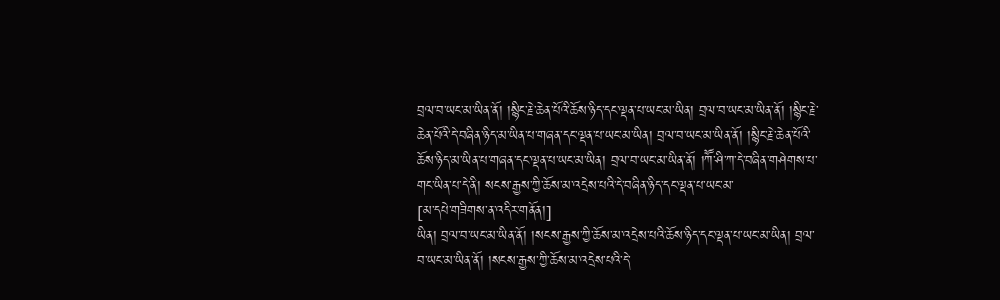བྲལ་བ་ཡང་མ་ཡིན་ནོ། །སྙིང་རྗེ་ཆེན་པོའི་ཆོས་ཉིད་དང་ལྡན་པ་ཡང་མ་ཡིན། བྲལ་བ་ཡང་མ་ཡིན་ནོ། །སྙིང་རྗེ་ཆེན་པོའི་དེ་བཞིན་ཉིད་མ་ཡིན་པ་གཞན་དང་ལྡན་པ་ཡང་མ་ཡིན། བྲལ་བ་ཡང་མ་ཡིན་ནོ། །སྙིང་རྗེ་ཆེན་པོའི་ཆོས་ཉིད་མ་ཡིན་པ་གཞན་དང་ལྡན་པ་ཡང་མ་ཡིན། བྲལ་བ་ཡང་མ་ཡིན་ནོ། །ཀཽ་ཤི་ཀ་དེ་བཞིན་གཤེགས་པ་གང་ཡིན་པ་དེ་ནི། སངས་རྒྱས་ཀྱི་ཆོས་མ་འདྲེས་པའི་དེ་བཞིན་ཉིད་དང་ལྡན་པ་ཡང་མ་
[མ་དཔེ་གཟིགས་ན་འདིར་གནོན།]
ཡིན། བྲལ་བ་ཡང་མ་ཡིན་ནོ། །སངས་རྒྱས་ཀྱི་ཆོས་མ་འདྲེས་པའི་ཆོས་ཉིད་དང་ལྡན་པ་ཡང་མ་ཡིན། བྲལ་བ་ཡང་མ་ཡིན་ནོ། །སངས་རྒྱས་ཀྱི་ཆོས་མ་འདྲེས་པའི་དེ་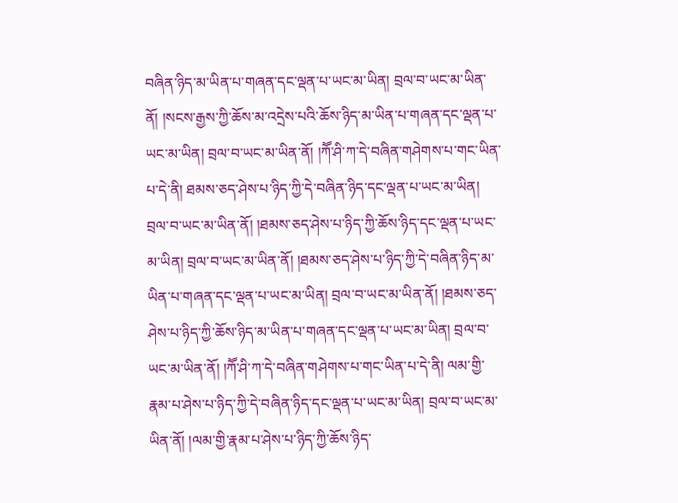བཞིན་ཉིད་མ་ཡིན་པ་གཞན་དང་ལྡན་པ་ཡང་མ་ཡིན། བྲལ་བ་ཡང་མ་ཡིན་ནོ། །སངས་རྒྱས་ཀྱི་ཆོས་མ་འདྲེས་པའི་ཆོས་ཉིད་མ་ཡིན་པ་གཞན་དང་ལྡན་པ་ཡང་མ་ཡིན། བྲལ་བ་ཡང་མ་ཡིན་ནོ། །ཀཽ་ཤི་ཀ་དེ་བཞིན་གཤེགས་པ་གང་ཡིན་པ་དེ་ནི། ཐམས་ཅད་ཤེས་པ་ཉིད་ཀྱི་དེ་བཞིན་ཉིད་དང་ལྡན་པ་ཡང་མ་ཡིན། བྲལ་བ་ཡང་མ་ཡིན་ནོ། །ཐམས་ཅད་ཤེས་པ་ཉིད་ཀྱི་ཆོས་ཉིད་དང་ལྡན་པ་ཡང་མ་ཡིན། བྲལ་བ་ཡང་མ་ཡིན་ནོ། །ཐམས་ཅད་ཤེས་པ་ཉིད་ཀྱི་དེ་བཞིན་ཉིད་མ་ཡིན་པ་གཞན་དང་ལྡན་པ་ཡང་མ་ཡིན། བྲལ་བ་ཡང་མ་ཡིན་ནོ། །ཐམས་ཅད་ཤེས་པ་ཉིད་ཀྱི་ཆོས་ཉིད་མ་ཡིན་པ་གཞན་དང་ལྡན་པ་ཡང་མ་ཡིན། བྲལ་བ་ཡང་མ་ཡིན་ནོ། །ཀཽ་ཤི་ཀ་དེ་བཞིན་གཤེགས་པ་གང་ཡིན་པ་དེ་ནི། ལམ་གྱི་རྣམ་པ་ཤེས་པ་ཉིད་ཀྱི་དེ་བཞིན་ཉིད་དང་ལྡན་པ་ཡང་མ་ཡིན། བྲལ་བ་ཡང་མ་ཡིན་ནོ། །ལམ་གྱི་རྣམ་པ་ཤེས་པ་ཉིད་ཀྱི་ཆོས་ཉིད་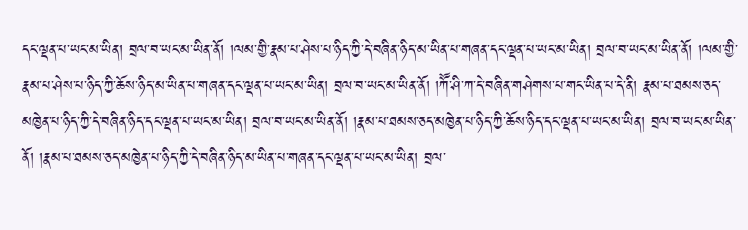དང་ལྡན་པ་ཡང་མ་ཡིན། བྲལ་བ་ཡང་མ་ཡིན་ནོ། །ལམ་གྱི་རྣམ་པ་ཤེས་པ་ཉིད་ཀྱི་དེ་བཞིན་ཉིད་མ་ཡིན་པ་གཞན་དང་ལྡན་པ་ཡང་མ་ཡིན། བྲལ་བ་ཡང་མ་ཡིན་ནོ། །ལམ་གྱི་རྣམ་པ་ཤེས་པ་ཉིད་ཀྱི་ཆོས་ཉིད་མ་ཡིན་པ་གཞན་དང་ལྡན་པ་ཡང་མ་ཡིན། བྲལ་བ་ཡང་མ་ཡིན་ནོ། །ཀཽ་ཤི་ཀ་དེ་བཞིན་གཤེགས་པ་གང་ཡིན་པ་དེ་ནི། རྣམ་པ་ཐམས་ཅད་མཁྱེན་པ་ཉིད་ཀྱི་དེ་བཞིན་ཉིད་དང་ལྡན་པ་ཡང་མ་ཡིན། བྲལ་བ་ཡང་མ་ཡིན་ནོ། །རྣམ་པ་ཐམས་ཅད་མཁྱེན་པ་ཉིད་ཀྱི་ཆོས་ཉིད་དང་ལྡན་པ་ཡང་མ་ཡིན། བྲལ་བ་ཡང་མ་ཡིན་ནོ། །རྣམ་པ་ཐམས་ཅད་མཁྱེན་པ་ཉིད་ཀྱི་དེ་བཞིན་ཉིད་མ་ཡིན་པ་གཞན་དང་ལྡན་པ་ཡང་མ་ཡིན། བྲལ་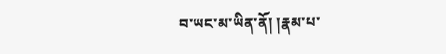བ་ཡང་མ་ཡིན་ནོ། །རྣམ་པ་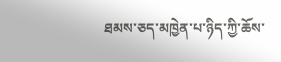ཐམས་ཅད་མཁྱེན་པ་ཉིད་ཀྱི་ཆོས་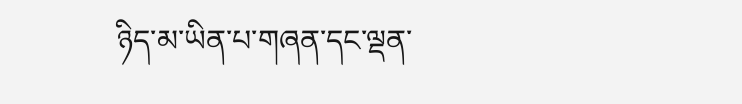ཉིད་མ་ཡིན་པ་གཞན་དང་ལྡན་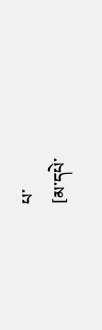པ་
[མ་དཔེ་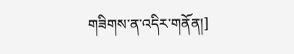གཟིགས་ན་འདིར་གནོན།]